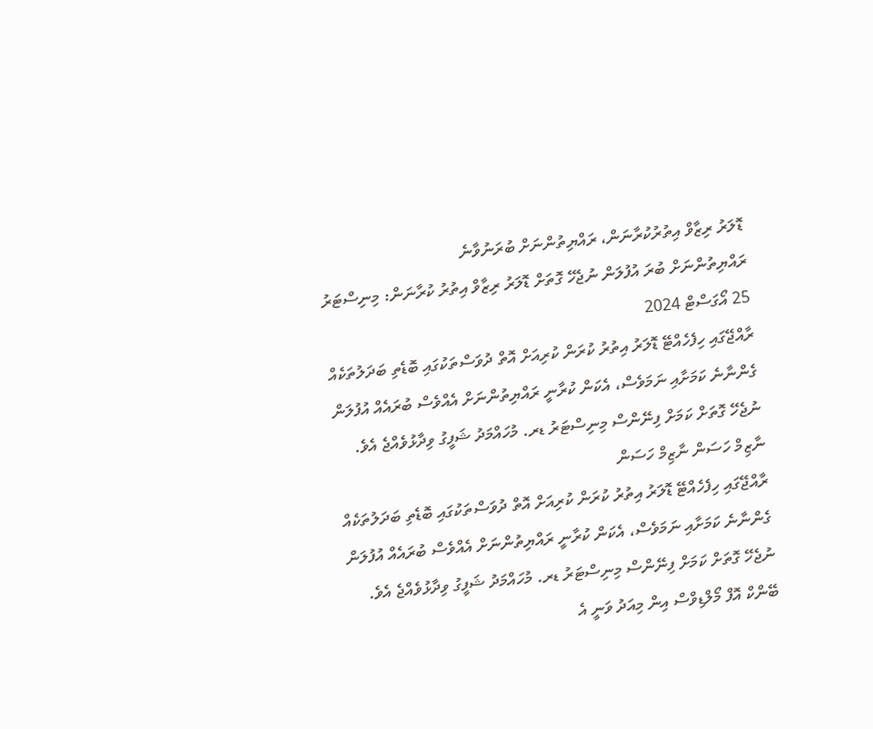ޑޮލަރު ރިޒާވް އިތުރުކުރާނަން، ރައްޔިތުންނަށް ބުރަނުވާނެ
ރައްޔިތުންނަށް ބުރަ އުފުލަން ނުޖެހޭ ގޮތަށް ޑޮލަރު ރިޒާވް އިތުރު ކުރާނަން: މިނިސްޓަރު
25 އޯގަސްޓް 2024
ރާއްޖޭގައި ހިފެހެއްޓޭ ޑޮލަރު އިތުރު ކުރަން ކުރިއަށް އޮތް ދުވަސްތަކުގައި ބޮޑެތި ބަދަލުތަކެއް ގެންނާނެ ކަމަށާއި ނަމަވެސް، އެކަން ކުރާނީ ރައްޔިތުންނަށް އެއްވެސް ބުރައެއް އުފުލަން ނުޖެހޭ ގޮތަށް ކަމަށް ފިނޭންސް މިނިސްޓަރު ޑރ. މުހައްމަދު ޝަފީގު ވިދާޅުވެއްޖެ އެވެ.
ނާޒިމް ހަސަން ނާޒިމް ހަސަން
ރާއްޖޭގައި ހިފެހެއްޓޭ ޑޮލަރު އިތުރު ކުރަން ކުރިއަށް އޮތް ދުވަސްތަކުގައި ބޮޑެތި ބަދަލުތަކެއް ގެންނާނެ ކަމަށާއި ނަމަވެސް، އެކަން ކުރާނީ ރައްޔިތުންނަށް އެއްވެސް ބުރައެއް އުފުލަން ނުޖެހޭ ގޮތަށް ކަމަށް ފިނޭންސް މިނިސްޓަރު ޑރ. މުހައްމަދު ޝަފީގު ވިދާޅުވެއްޖެ އެވެ.
ބޭންކް އޮފް މޯލްޑިވްސް އިން މިއަދު ވަނީ އެ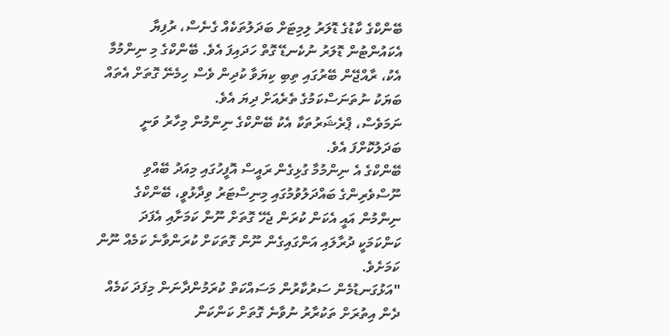ބޭންކްގެ ކާޑުގެ ޑޮލަރު ލިމިޓަށް ބަދަލުތަކެއް ގެނެސް، ރުފިޔާ އެކައުންޓުން ޑޮލަރު ނުކެނޑޭ ގޮތް ހަދައިފަ އެވެ. ބޭންކްގެ މި ނިންމުމާ އެކު، ރާއްޖޭން ބޭރުގައި ތިބި ކިޔަވާ ކުދިން ވެސް ހިމެނޭ ގޮތަށް އެތައް ބަޔަކު ނުތަނަސްކަމުގެ ތެރެއަށް ދިޔަ އެވެ.
ނަމަވެސް، ޕްރެޝަރުތަކާ އެކު ބޭންކްގެ ނިންމުން މިހާރު ވަނީ ބަދަލުކޮށްފަ އެވެ.
ބޭންކްގެ އެ ނިންމުމާ ގުޅިގެން ރައީސް އޮފީހުގައި މިއަދު ބޭއްވި ނޫސްވެރިންގެ ބައްދަލުވުމުގައި މިނިސްޓަރު ވިދާޅުވީ، ބޭންކްގެ ނިންމުން އައީ އެކަން ކުރަން ޖެހޭ ގޮތަށް ނޫން ކަމަށާއި އެފަދަ ކަންކަމަކީ ދުރާލައި އަންގައިގެން ނޫން ގޮތަކަށް ކުރަންވާނެ ކަމެއް ނޫން ކަމަށެވެ.
"އަޅުގަނޑުމެން ސަރުކާރުން މަސައްކަތް ކުރަމުންދާނަން މިފަދަ ކަމެއް ދެން އިތުރަށް ތަކުރާރު ނުވާނެ ގޮތަށް ކަންކަން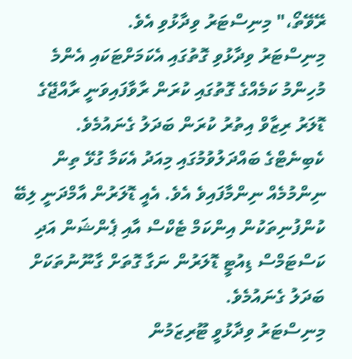ރޭވޭތޯ،" މިނިސްޓަރު ވިދާޅުވި އެވެ.
މިނިސްޓަރު ވިދާޅުވި ގޮތުގައި އެކަމަށްޓަކައި އެންމެ މުހިންމު ކަމެއްގެ ގޮތުގައި ކުރަން ރާވާފައިވަނީ ރާއްޖޭގެ ޑޮލަރު ރިޒާވް އިތުރު ކުރަން ބަދަލު ގެނައުމެވެ.
ކެބިނެޓްގެ ބައްދަލުވުމުގައި މިއަދު އެކަމާ ގުޅޭ ތިން ނިންމުމެއް ނިންމާފައިވެ އެވެ. އެއީ ޑޮލަރުން އާމްދަނީ ލިބޭ ކުންފުނިތަކުން އިންކަމް ޓެކްސް އާއި ޕެންޝަން އަދި ކަސްޓަމްސް ޑިއުޓީ ޑޮލަރުން ނަގާ ގޮތަށް ގާނޫނުތަކަށް ބަދަލު ގެނައުމެވެ.
މިނިސްޓަރު ވިދާޅުވީ ޓޫރިޒަމުން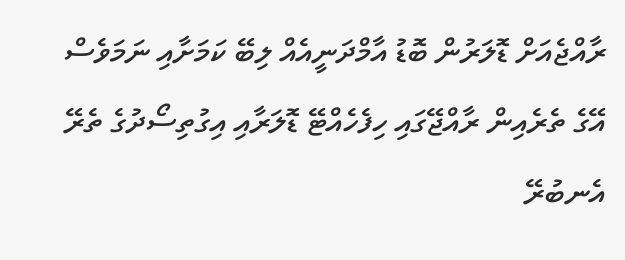ރާއްޖެއަށް ޑޮލަރުން ބޮޑު އާމްދަނީއެއް ލިބޭ ކަމަށާއި ނަމަވެސް އޭގެ ތެރެއިން ރާއްޖޭގައި ހިފެހެއްޓޭ ޑޮލަރާއި އިގުތިސޯދުގެ ތެރޭ އެނބުރޭ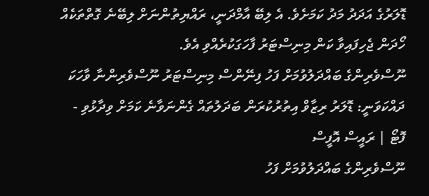ޑޮލަރުގެ އަދަދު މަދު ކަމަށެވެ. އެ ލިބޭ އާމްދަނީ، ރައްޔިތުންނަށް ލިބޭނެ ގޮތްތަކެއް ހޯދަން ޖެހިފައިވާ ކަން މިނިސްޓަރު ފާހަގަކުރެއްވި އެވެ.
ނޫސްވެރިންގެ ބައްދަލުވުމަށް ފަހު ފިނޭންސް މިނިސްޓަރު ނޫސްވެރިންނާ ވާހަކަ ދައްކަވަނީ: ޑޮލަރު ރިޒާވް އިތުރުކުރަން ބަދަލުތައް ގެންނަވާނެ ކަމަށް ވިދާޅުވި - ފޮޓޯ | ރައީސް އޮފީސް
ނޫސްވެރިންގެ ބައްދަލުވުމަށް ފަހު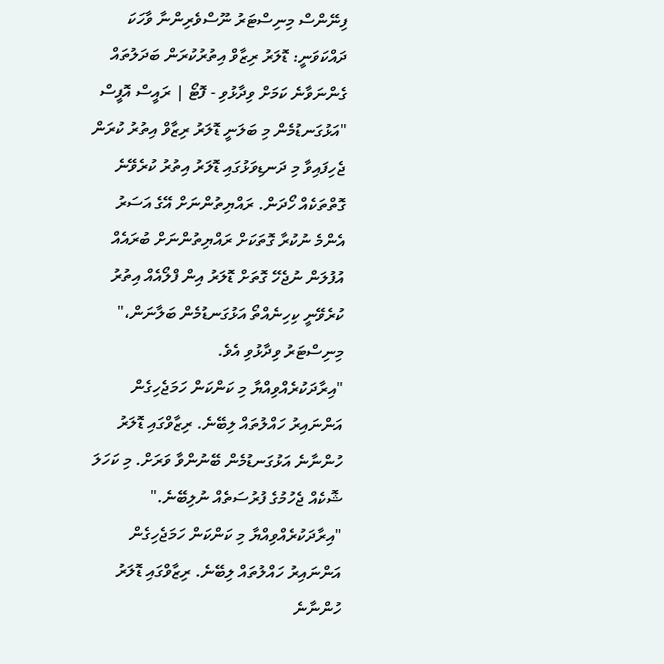ފިނޭންސް މިނިސްޓަރު ނޫސްވެރިންނާ ވާހަކަ ދައްކަވަނީ: ޑޮލަރު ރިޒާވް އިތުރުކުރަން ބަދަލުތައް ގެންނަވާނެ ކަމަށް ވިދާޅުވި - ފޮޓޯ | ރައީސް އޮފީސް
"އަޅުގަނޑުމެން މި ބަލަނީ ޑޮލަރު ރިޒާވް އިތުރު ކުރަން ޖެހިފައިވާ މި ދަނޑިވަޅުގައި ޑޮލަރު އިތުރު ކުރެވޭނެ ގޮތްތަކެއް ހޯދަން. ރައްޔިތުންނަށް އޭގެ އަސަރު އެންމެ ނުކުރާ ގޮތަކަށް ރައްޔިތުންނަށް ބުރައެއް އުފުލަން ނުޖެހޭ ގޮތަށް ޑޮލަރު އިން ފްލޯއެއް އިތުރު ކުރެވޭނީ ކިހިނެއްތޯ އަޅުގަނޑުމެން ބަލާނަން،" މިނިސްޓަރު ވިދާޅުވި އެވެ.
"އިރާދަކުރެއްވިއްޔާ މި ކަންކަން ހަމަޖެހިގެން އަންނައިރު ހައްލުތައް ލިބޭނެ. ރިޒާވްގައި ޑޮލަރު ހުންނާނެ އަޅުގަނޑުމެން ބޭނުންވާ ވަރަށް. މި ކަހަލަ ޝޮކެއް ޖެހުމުގެ ފުރުސަތެއް ނުލިބޭނެ."
"އިރާދަކުރެއްވިއްޔާ މި ކަންކަން ހަމަޖެހިގެން އަންނައިރު ހައްލުތައް ލިބޭނެ. ރިޒާވްގައި ޑޮލަރު ހުންނާނެ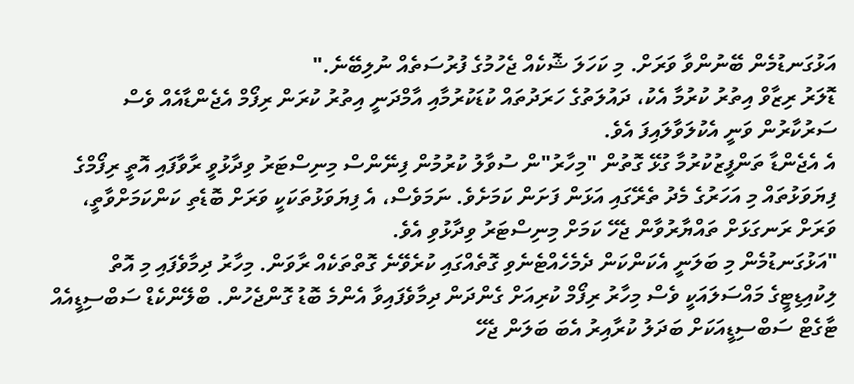އަޅުގަނޑުމެން ބޭނުންވާ ވަރަށް. މި ކަހަލަ ޝޮކެއް ޖެހުމުގެ ފުރުސަތެއް ނުލިބޭނެ."
ޑޮލަރު ރިޒާވް އިތުރު ކުރުމާ އެކު، ދައުލަތުގެ ހަރަދުތައް ކުޑަކުރުމާއި އާމްދަނީ އިތުރު ކުރަން ރިފޯމް އެޖެންޑާއެއް ވެސް ސަރުކާރުން ވަނީ އެކުލަވާލައިފަ އެވެ.
އެ އެޖެންޑާ ތަންފީޒުކުރުމާ ގުޅޭ ގޮތުން "މިހާރު"ން ސުވާލު ކުރުމުން ފިނޭންސް މިނިސްޓަރު ވިދާޅުވީ ރާވާފައި އޮތީ ރިފޯމްގެ ފިޔަވަޅުތައް މި އަހަރުގެ މެދު ތެރޭގައި އަޅަން ފަށަން ކަމަށެވެ. ނަމަވެސް، އެ ފިޔަވަޅުތަކަކީ ވަރަށް ބޮޑެތި ކަންކަމަށްވާތީ، ވަރަށް ރަނގަޅަށް ތައްޔާރުވާން ޖެހޭ ކަމަށް މިނިސްޓަރު ވިދާޅުވި އެވެ.
"އަޅުގަނޑުމެން މި ބަލަނީ އެކަންކަން ދެމެހެއްޓެނެވި ގޮތެއްގައި ކުރެވޭނެ ގޮތްތަކެއް ރާވަން. މިހާރު ދިމާވެފައި މި އޮތް ލިކުއިޑިޓީގެ މައްސަލައަކީ ވެސް މިހާރު ރިފޯމް ކުރިއަށް ގެންދަން ދިމާވެފައިވާ އެންމެ ބޮޑު ގޮންޖެހުން. ބްލޭންކެޑް ސަބްސިޑީއެއް ޓާގެޓް ސަބްސިޑީއަކަށް ބަދަލު ކުރާއިރު އެބަ ބަލަން ޖެހޭ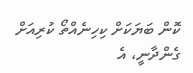ކޮން ބަޔަކަށް ކިހިނެއްތޯ ކުރިއަށް ގެންދާނީ، އެ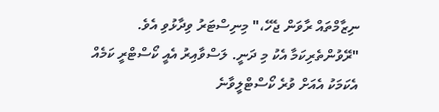ނިޒާމްތައް ރާވަން ޖެހޭ،" މިނިސްޓަރު ވިދާޅުވި އެވެ.
"ރޭވުންތެރިކަމާ އެކު މި ދަނީ. ލަސްވާއިރު އެއީ ކޯސްޓްރީ ކަމެއް އެކަމަކު އެއަށް ވުރެ ކޯސްޓްލީވާނެ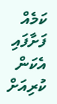ކަމެއް ފަށާފައި އެކަން ކުރިއަށް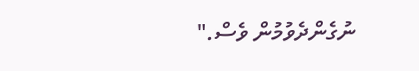ނުގެންދެވުމުން ވެސް."